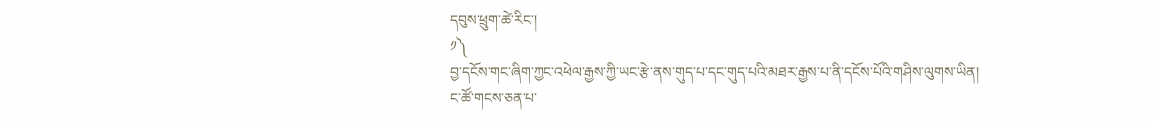དབུས་ཕྲུག་ཚེ་རིང་།
༡༽
བྱ་དངོས་གང་ཞིག་ཀྱང་འཕེལ་རྒྱས་ཀྱི་ཡང་རྩེ་ནས་གུད་པ་དང་གུད་པའི་མཐར་རྒྱས་པ་ནི་དངོས་པོའི་གཤིས་ལུགས་ཡིན།
ང་ཚོ་གངས་ཅན་པ་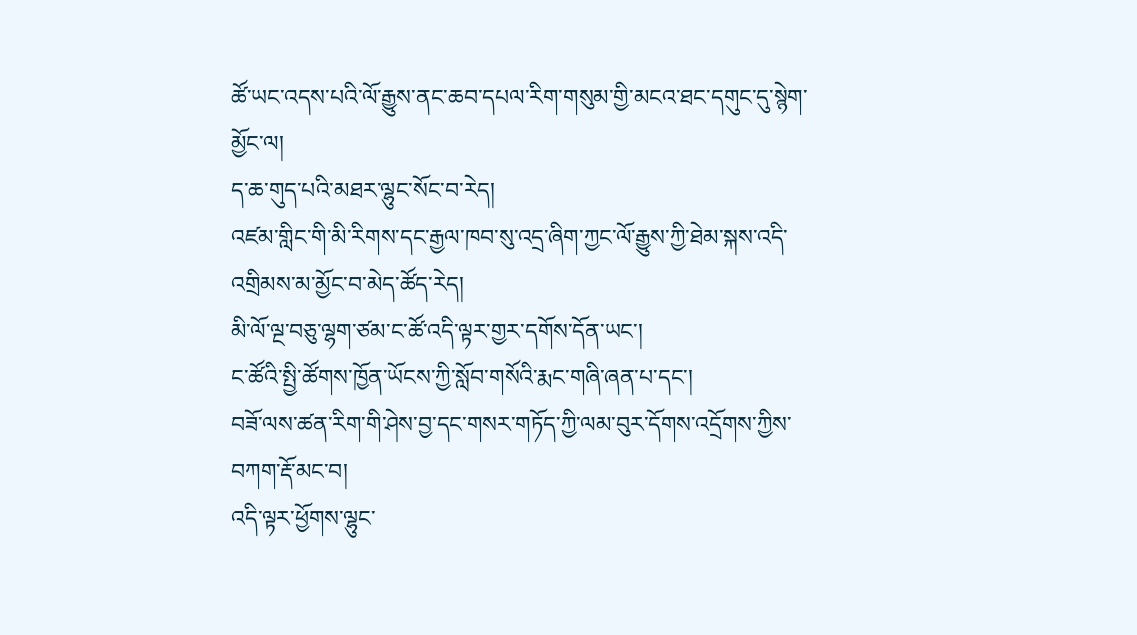ཚོ་ཡང་འདས་པའི་ལོ་རྒྱུས་ནང་ཆབ་དཔལ་རིག་གསུམ་གྱི་མངའ་ཐང་དགུང་དུ་སྙེག་མྱོང་ལ།
ད་ཆ་གུད་པའི་མཐར་ལྷུང་སོང་བ་རེད།
འཛམ་གླིང་གི་མི་རིགས་དང་རྒྱལ་ཁབ་སུ་འདྲ་ཞིག་ཀྱང་ལོ་རྒྱུས་ཀྱི་ཐེམ་སྐས་འདི་འགྲིམས་མ་མྱོང་བ་མེད་ཚོད་རེད།
མི་ལོ་ལྔ་བཅུ་ལྷག་ཙམ་ང་ཚོ་འདི་ལྟར་གྱར་དགོས་དོན་ཡང་།
ང་ཚོའི་སྤྱི་ཚོགས་ཁྱོན་ཡོངས་ཀྱི་སློབ་གསོའི་རྨང་གཞི་ཞན་པ་དང་།
བཟོ་ལས་ཚན་རིག་གི་ཤེས་བྱ་དང་གསར་གཏོད་ཀྱི་ལམ་བུར་དོགས་འདྲོགས་ཀྱིས་བཀག་རྡོ་མང་བ།
འདི་ལྟར་ཕྱོགས་ལྷུང་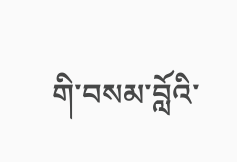གི་བསམ་བློའི་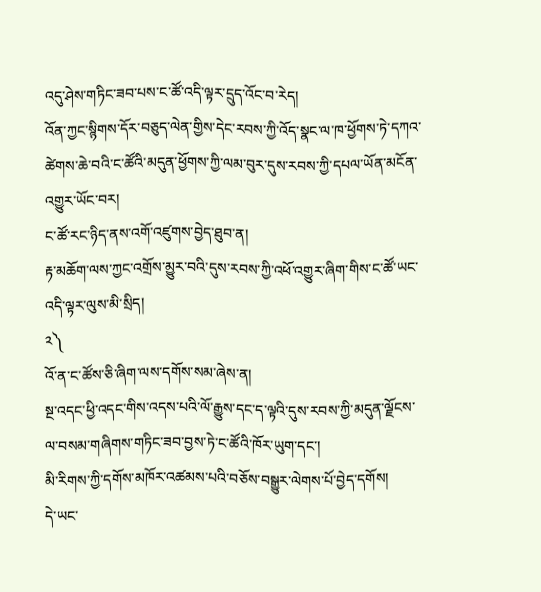འདུ་ཤེས་གཏིང་ཟབ་པས་ང་ཚོ་འདི་ལྟར་དྲུད་འོང་བ་རེད།
འོན་ཀྱང་སྙིགས་དོར་བཅུད་ལེན་གྱིས་དེང་རབས་ཀྱི་འོད་སྣང་ལ་ཁ་ཕྱོགས་ཏེ་དཀའ་ཚེགས་ཆེ་བའི་ང་ཚོའི་མདུན་ཕྱོགས་ཀྱི་ལམ་བུར་དུས་རབས་ཀྱི་དཔལ་ཡོན་མངོན་འགྱུར་ཡོང་བར།
ང་ཚོ་རང་ཉིད་ནས་འགོ་འཛུགས་བྱེད་ཐུབ་ན།
རྟ་མཆོག་ལས་ཀྱང་འགྲོས་མྱུར་བའི་དུས་རབས་ཀྱི་འཕོ་འགྱུར་ཞིག་གིས་ང་ཚོ་ཡང་འདི་ལྟར་ལུས་མི་སྲིད།
༢༽
འོ་ན་ང་ཚོས་ཅི་ཞིག་ལས་དགོས་སམ་ཞེས་ན།
སྔ་འདང་ཕྱི་འདང་གིས་འདས་པའི་ལོ་རྒྱུས་དང་ད་ལྟའི་དུས་རབས་ཀྱི་མདུན་ལྗོངས་ལ་བསམ་གཞིགས་གཏིང་ཟབ་བྱས་ཏེ་ང་ཚོའི་ཁོར་ཡུག་དང་།
མི་རིགས་ཀྱི་དགོས་མཁོར་འཚམས་པའི་བཅོས་བསྒྱུར་ལེགས་པོ་བྱེད་དགོས།
དེ་ཡང་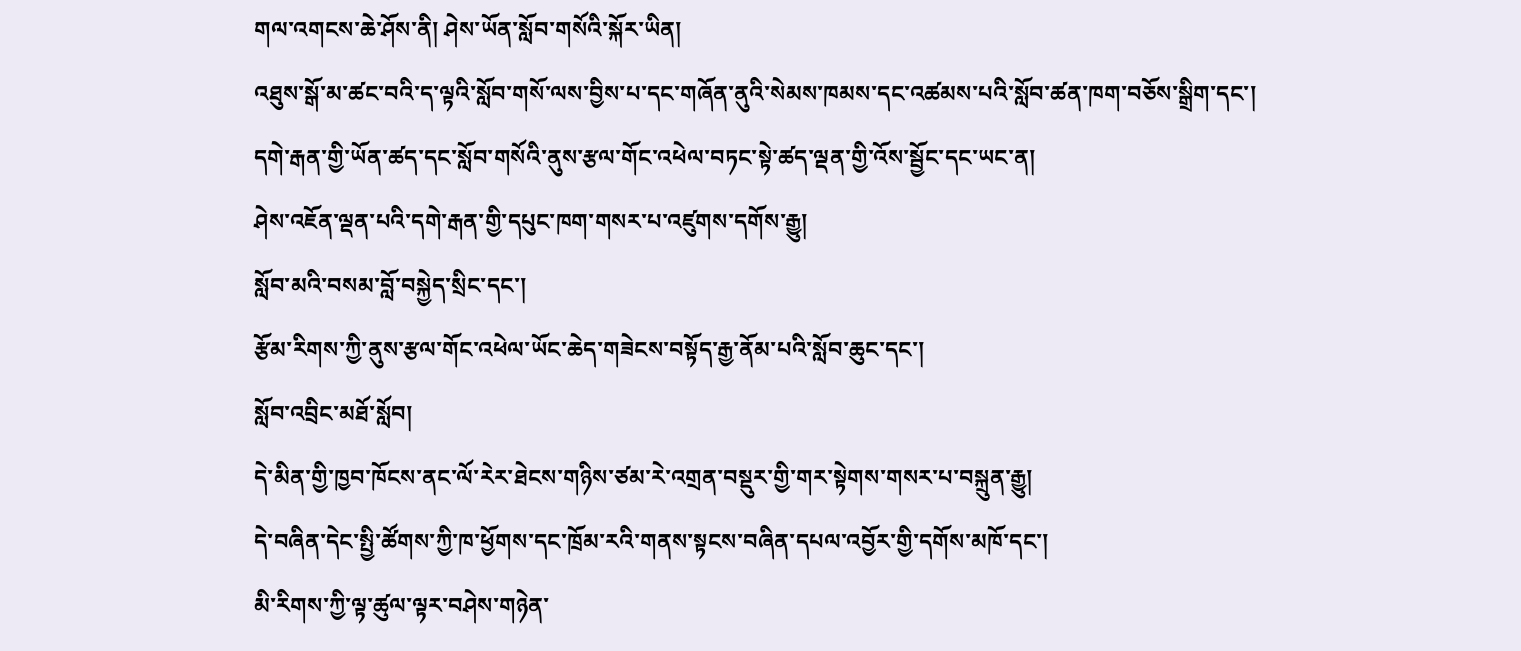གལ་འགངས་ཆེ་ཤོས་ནི། ཤེས་ཡོན་སློབ་གསོའི་སྐོར་ཡིན།
འཐུས་སྒོ་མ་ཚང་བའི་ད་ལྟའི་སློབ་གསོ་ལས་བྱིས་པ་དང་གཞོན་ནུའི་སེམས་ཁམས་དང་འཚམས་པའི་སློབ་ཚན་ཁག་བཅོས་སྒྲིག་དང་།
དགེ་རྒན་གྱི་ཡོན་ཚད་དང་སློབ་གསོའི་ནུས་རྩལ་གོང་འཕེལ་བཏང་སྟེ་ཚད་ལྡན་གྱི་འོས་སྦྱོང་དང་ཡང་ན།
ཤེས་འཇོན་ལྡན་པའི་དགེ་རྒན་གྱི་དཔུང་ཁག་གསར་པ་འཛུགས་དགོས་རྒྱུ།
སློབ་མའི་བསམ་བློ་བསྐྱེད་སྲིང་དང་།
རྩོམ་རིགས་ཀྱི་ནུས་རྩལ་གོང་འཕེལ་ཡོང་ཆེད་གཟེངས་བསྟོད་རྒྱ་ནོམ་པའི་སློབ་ཆུང་དང་།
སློབ་འབྲིང་མཐོ་སློབ།
དེ་མིན་གྱི་ཁྱབ་ཁོངས་ནང་ལོ་རེར་ཐེངས་གཉིས་ཙམ་རེ་འགྲན་བསྡུར་གྱི་གར་སྟེགས་གསར་པ་བསྐྲུན་རྒྱུ།
དེ་བཞིན་དེང་སྤྱི་ཚོགས་ཀྱི་ཁ་ཕྱོགས་དང་ཁྲོམ་རའི་གནས་སྟངས་བཞིན་དཔལ་འབྱོར་གྱི་དགོས་མཁོ་དང་།
མི་རིགས་ཀྱི་ལྟ་ཚུལ་ལྟར་བཤེས་གཉེན་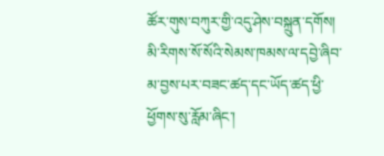ཚོར་གུས་བཀུར་གྱི་འདུ་ཤེས་བསྐྲུན་དགོས།
མི་རིགས་སོ་སོའི་སེམས་ཁམས་ལ་དབྱེ་ཞིབ་མ་བྱས་པར་བཟང་ཚད་དང་ཡོད་ཚད་ཕྱི་ཕྱོགས་སུ་རློམ་ཞིང་།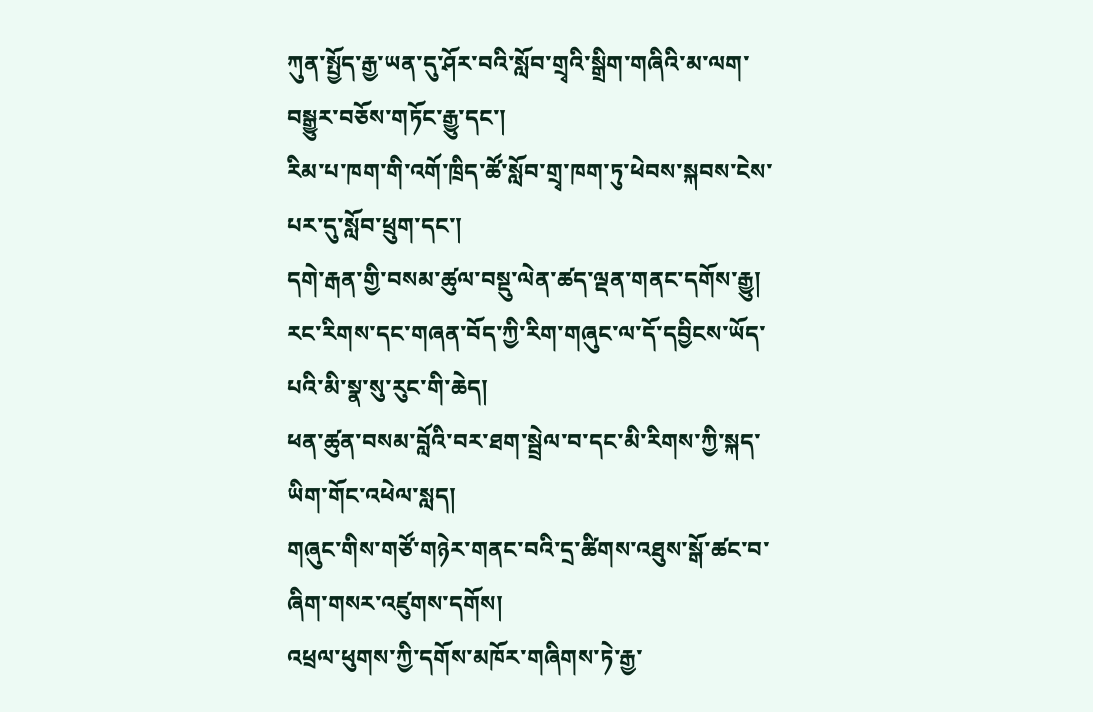ཀུན་སྤྱོད་རྒྱ་ཡན་དུ་ཤོར་བའི་སློབ་གྲྭའི་སྒྲིག་གཞིའི་མ་ལག་བསྒྱུར་བཅོས་གཏོང་རྒྱུ་དང་།
རིམ་པ་ཁག་གི་འགོ་ཁྲིད་ཚོ་སློབ་གྲྭ་ཁག་ཏུ་ཕེབས་སྐབས་ངེས་པར་དུ་སློབ་ཕྲུག་དང་།
དགེ་རྒན་གྱི་བསམ་ཚུལ་བསྡུ་ལེན་ཚད་ལྡན་གནང་དགོས་རྒྱུ།
རང་རིགས་དང་གཞན་བོད་ཀྱི་རིག་གཞུང་ལ་དོ་དབྱིངས་ཡོད་པའི་མི་སྣ་སུ་རུང་གི་ཆེད།
ཕན་ཚུན་བསམ་བློའི་བར་ཐག་སྦྲེལ་བ་དང་མི་རིགས་ཀྱི་སྐད་ཡིག་གོང་འཕེལ་སླད།
གཞུང་གིས་གཙོ་གཉེར་གནང་བའི་དྲ་ཚིགས་འཐུས་སྒོ་ཚང་བ་ཞིག་གསར་འཛུགས་དགོས།
འཕྲལ་ཕུགས་ཀྱི་དགོས་མཁོར་གཞིགས་ཏེ་རྒྱ་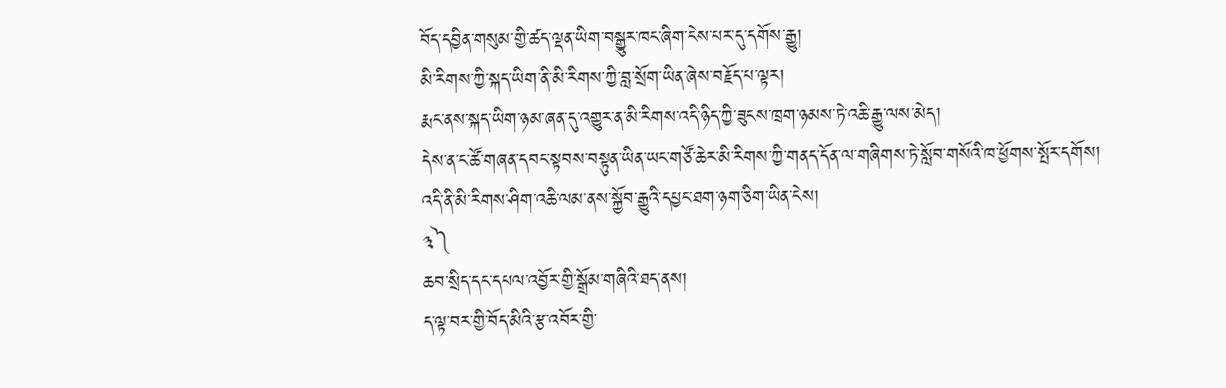བོད་དབྱིན་གསུམ་གྱི་ཚད་ལྡན་ཡིག་བསྒྱུར་ཁང་ཞིག་ངེས་པར་དུ་དགོས་རྒྱུ།
མི་རིགས་ཀྱི་སྐད་ཡིག་ནི་མི་རིགས་ཀྱི་བླ་སྲོག་ཡིན་ཞེས་བརྗོད་པ་ལྟར།
རྨང་ནས་སྐད་ཡིག་ཉམ་ཞན་དུ་འགྱུར་ན་མི་རིགས་འདི་ཉིད་ཀྱི་ཟུངས་ཁྲག་ཉམས་ཏེ་འཆི་རྒྱུ་ལས་མེད།
དེས་ན་ང་ཚོ་གཞན་དབང་སྟབས་བསྟུན་ཡིན་ཡང་གཙོ་ཆེར་མི་རིགས་ཀྱི་གནད་དོན་ལ་གཞིགས་ཏེ་སློབ་གསོའི་ཁ་ཕྱོགས་སྤོར་དགོས།
འདི་ནི་མི་རིགས་ཤིག་འཆི་ལམ་ནས་སྐྱོབ་རྒྱུའི་དཔྱང་ཐག་ཉག་ཅིག་ཡིན་ངེས།
༣༽
ཆབ་སྲིད་དང་དཔལ་འབྱོར་གྱི་སྒྲོམ་གཞིའི་ཐད་ནས།
ད་ལྟ་བར་གྱི་བོད་མིའི་རྩ་འབོར་གྱི་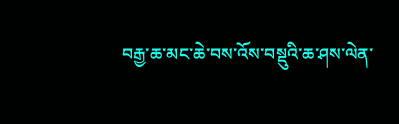བརྒྱ་ཆ་མང་ཆེ་བས་འོས་བསྡུའི་ཆ་ཤས་ལེན་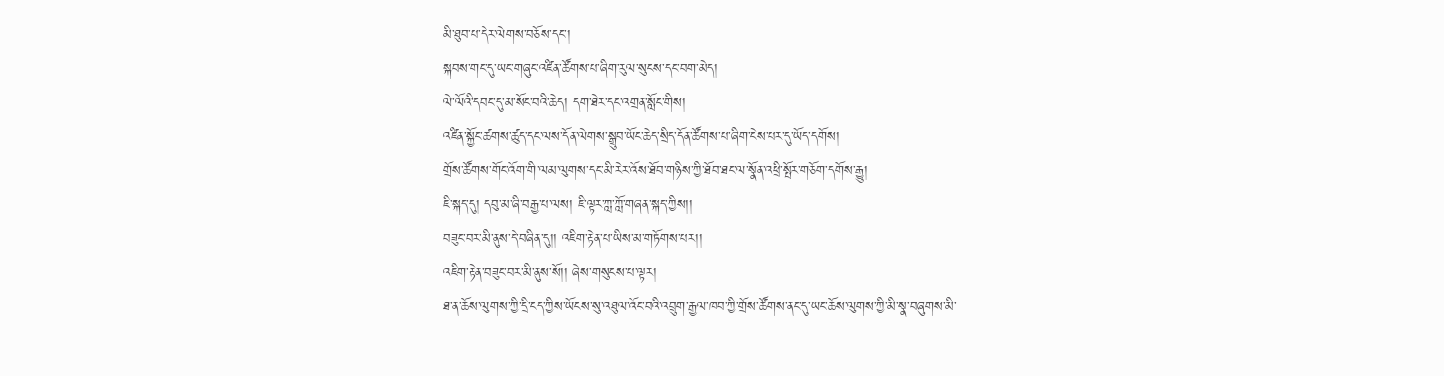མི་ཐུབ་པ་དེར་ལེགས་བཅོས་དང་།
སྐབས་གང་དུ་ཡང་གཞུང་འཛིན་ཚོགས་པ་ཞིག་རུལ་སུངས་དང་བག་མེད།
ལེ་ལོའི་དབང་དུ་མ་སོང་བའི་ཆེད། དག་ཐེར་དང་འགྲན་སློང་གིས།
འཛིན་སྐྱོང་ཚགས་ཚུད་དང་ལས་དོན་ལེགས་སྒྲུབ་ཡོང་ཆེད་སྲིད་དོན་ཚོགས་པ་ཞིག་ངེས་པར་དུ་ཡོད་དགོས།
གྲོས་ཚོགས་གོང་འོག་གི་ལམ་ལུགས་དང་མི་རེར་འོས་ཐོབ་གཉིས་ཀྱི་ཐོབ་ཐང་ལ་སྣོན་འཕྲི་སྤོར་གཅོག་དགོས་རྒྱུ།
ཇི་སྐད་དུ། དབུ་མ་ཞི་བརྒྱ་པ་ལས། ཇི་ལྟར་ཀླ་ཀློ་གཞན་སྐད་ཀྱིས།།
བཟུང་བར་མི་ནུས་དེ་བཞིན་དུ།། འཇིག་རྟེན་པ་ཡིས་མ་གཏོགས་པར།།
འཇིག་རྟེན་བཟུང་བར་མི་ནུས་སོ།། ཞེས་གསུངས་པ་ལྟར།
ཐ་ན་ཆོས་ལུགས་ཀྱི་དྲི་ངད་ཀྱིས་ཡོངས་སུ་འཐུལ་འོང་བའི་འབྲུག་རྒྱལ་ཁབ་ཀྱི་གྲོས་ཚོགས་ནང་དུ་ཡང་ཆོས་ལུགས་ཀྱི་མི་སྣ་བཞུགས་མི་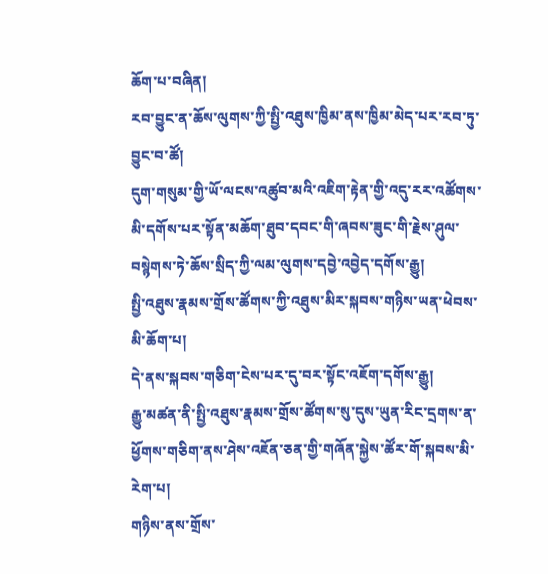ཆོག་པ་བཞིན།
རབ་བྱུང་ན་ཆོས་ལུགས་ཀྱི་སྤྱི་འཐུས་ཁྱིམ་ནས་ཁྱིམ་མེད་པར་རབ་ཏུ་བྱུང་བ་ཚོ།
དུག་གསུམ་གྱི་ཡོ་ལངས་འཚུབ་མའི་འཇིག་རྟེན་གྱི་འདུ་རར་འཚོགས་མི་དགོས་པར་སྟོན་མཆོག་ཐུབ་དབང་གི་ཞབས་ཟུང་གི་རྗེས་ཤུལ་བསྙེགས་ཏེ་ཆོས་སྲིད་ཀྱི་ལམ་ལུགས་དབྱེ་འབྱེད་དགོས་རྒྱུ།
སྤྱི་འཐུས་རྣམས་གྲོས་ཚོགས་ཀྱི་འཐུས་མིར་སྐབས་གཉིས་ཡན་ཕེབས་མི་ཆོག་པ།
དེ་ནས་སྐབས་གཅིག་ངེས་པར་དུ་བར་སྟོང་འཇོག་དགོས་རྒྱུ།
རྒྱུ་མཚན་ནི་སྤྱི་འཐུས་རྣམས་གྲོས་ཚོགས་སུ་དུས་ཡུན་རིང་དྲགས་ན་ཕྱོགས་གཅིག་ནས་ཤེས་འཇོན་ཅན་གྱི་གཞོན་སྐྱེས་ཚོར་གོ་སྐབས་མི་རེག་པ།
གཉིས་ནས་གྲོས་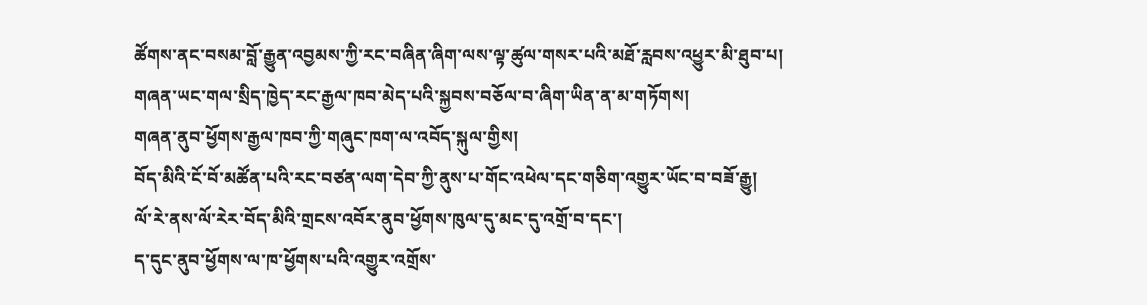ཚོགས་ནང་བསམ་བློ་རྒྱུན་འབྱམས་ཀྱི་རང་བཞིན་ཞིག་ལས་ལྟ་ཚུལ་གསར་པའི་མཐོ་རླབས་འཕྱུར་མི་ཐུབ་པ།
གཞན་ཡང་གལ་སྲིད་ཁྱེད་རང་རྒྱལ་ཁབ་མེད་པའི་སྐྱབས་བཅོལ་བ་ཞིག་ཡིན་ན་མ་གཏོགས།
གཞན་ནུབ་ཕྱོགས་རྒྱལ་ཁབ་ཀྱི་གཞུང་ཁག་ལ་འབོད་སྐུལ་གྱིས།
བོད་མིའི་ངོ་བོ་མཚོན་པའི་རང་བཙན་ལག་དེབ་ཀྱི་ནུས་པ་གོང་འཕེལ་དང་གཅིག་འགྱུར་ཡོང་བ་བཟོ་རྒྱུ།
ལོ་རེ་ནས་ལོ་རེར་བོད་མིའི་གྲངས་འབོར་ནུབ་ཕྱོགས་ཁུལ་དུ་མང་དུ་འགྲོ་བ་དང་།
ད་དུང་ནུབ་ཕྱོགས་ལ་ཁ་ཕྱོགས་པའི་འགྱུར་འགྲོས་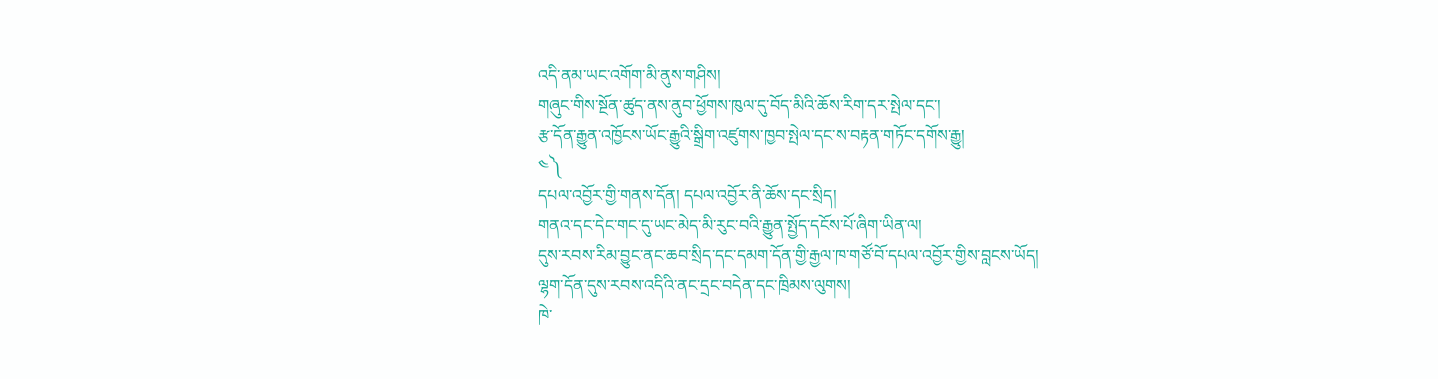འདི་ནམ་ཡང་འགོག་མི་ནུས་གཤིས།
གཞུང་གིས་སྔོན་ཚུད་ནས་ནུབ་ཕྱོགས་ཁུལ་དུ་བོད་མིའི་ཆོས་རིག་དར་སྤེལ་དང་།
རྩ་དོན་རྒྱུན་འཁྱོངས་ཡོང་རྒྱུའི་སྒྲིག་འཛུགས་ཁྱབ་སྤེལ་དང་ས་བརྟན་གཏོང་དགོས་རྒྱུ།
༤༽
དཔལ་འབྱོར་གྱི་གནས་དོན། དཔལ་འབྱོར་ནི་ཆོས་དང་སྲིད།
གནའ་དང་དེང་གང་དུ་ཡང་མེད་མི་རུང་བའི་རྒྱུན་སྤྱོད་དངོས་པོ་ཞིག་ཡིན་ལ།
དུས་རབས་རིམ་བྱུང་ནང་ཆབ་སྲིད་དང་དམག་དོན་གྱི་རྒྱལ་ཁ་གཙོ་བོ་དཔལ་འབྱོར་གྱིས་བླངས་ཡོད།
ལྷག་དོན་དུས་རབས་འདིའི་ནང་དྲང་བདེན་དང་ཁྲིམས་ལུགས།
ཁེ་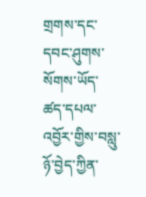གྲགས་དང་དབང་ཤུགས་སོགས་ཡོད་ཚད་དཔལ་འབྱོར་གྱིས་བསླུ་ཉོ་བྱེད་ཀྱིན་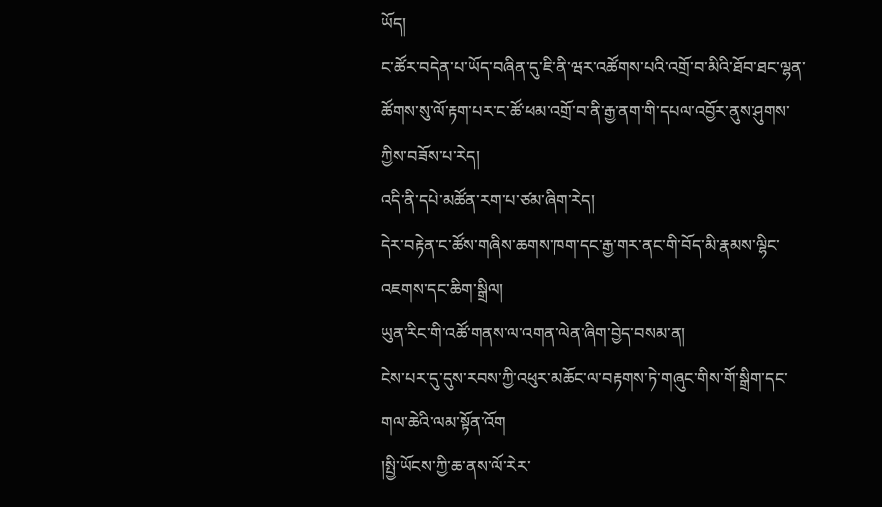ཡོད།
ང་ཚོར་བདེན་པ་ཡོད་བཞིན་དུ་ཇི་ནི་ཝར་འཚོགས་པའི་འགྲོ་བ་མིའི་ཐོབ་ཐང་ལྷན་ཚོགས་སུ་ལོ་རྟག་པར་ང་ཚོ་ཕམ་འགྲོ་བ་ནི་རྒྱ་ནག་གི་དཔལ་འབྱོར་ནུས་ཤུགས་ཀྱིས་བཟོས་པ་རེད།
འདི་ནི་དཔེ་མཚོན་རག་པ་ཙམ་ཞིག་རེད།
དེར་བརྟེན་ང་ཚོས་གཞིས་ཆགས་ཁག་དང་རྒྱ་གར་ནང་གི་བོད་མི་རྣམས་ལྷིང་འཇགས་དང་ཆིག་སྒྲིལ།
ཡུན་རིང་གི་འཚོ་གནས་ལ་འགན་ལེན་ཞིག་བྱེད་བསམ་ན།
ངེས་པར་དུ་དུས་རབས་ཀྱི་འཕུར་མཆོང་ལ་བརྟགས་ཏེ་གཞུང་གིས་གོ་སྒྲིག་དང་གལ་ཆེའི་ལམ་སྟོན་འོག
།སྤྱི་ཡོངས་ཀྱི་ཆ་ནས་ལོ་རེར་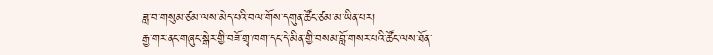ཟླ་བ་གསུམ་ཙམ་ལས་མེད་པའི་བལ་གོས་དགུན་ཚོང་ཙམ་མ་ཡིན་པར།
རྒྱ་གར་ནང་གཞུང་སྒེར་གྱི་བཟོ་གྲྭ་ཁག་དང་དེ་མིན་གྱི་བསམ་བློ་གསར་པའི་ཚོང་ལས་ཐོན་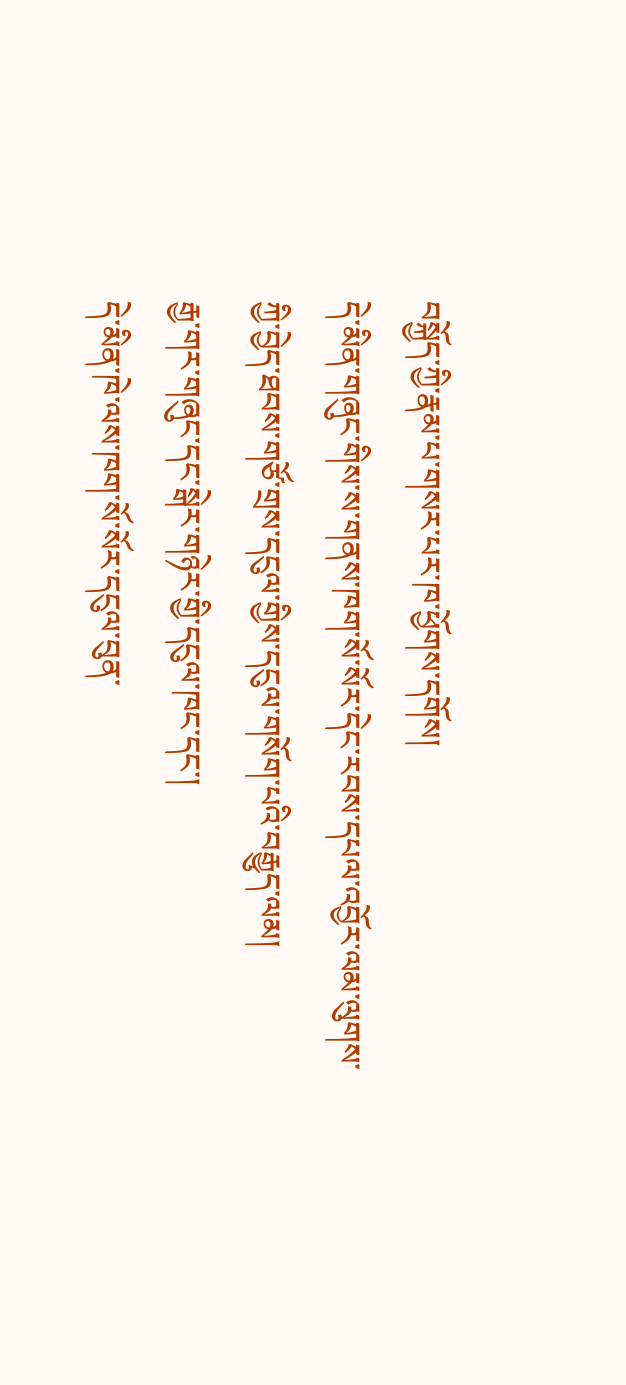བསྐྱོད་ཀྱི་རྣམ་པ་གསར་པར་ཁ་ཕྱོགས་དགོས།
དེ་མིན་གཞུང་གིས་ས་གནས་ཁག་སོ་སོར་དེང་རབས་དཔལ་འབྱོར་ལམ་ལུགས་ཀྱི་བྱེད་ཐབས་གཙོ་གྲས་དངུལ་གྱིས་དངུལ་གསོག་པའི་བརྒྱུད་ལམ།
རྒྱ་གར་གཞུང་དང་སྒེར་གཉེར་གྱི་དངུལ་ཁང་དང་།
དེ་མིན་ཁེ་ལས་ཁག་སོ་སོར་དངུལ་བུན་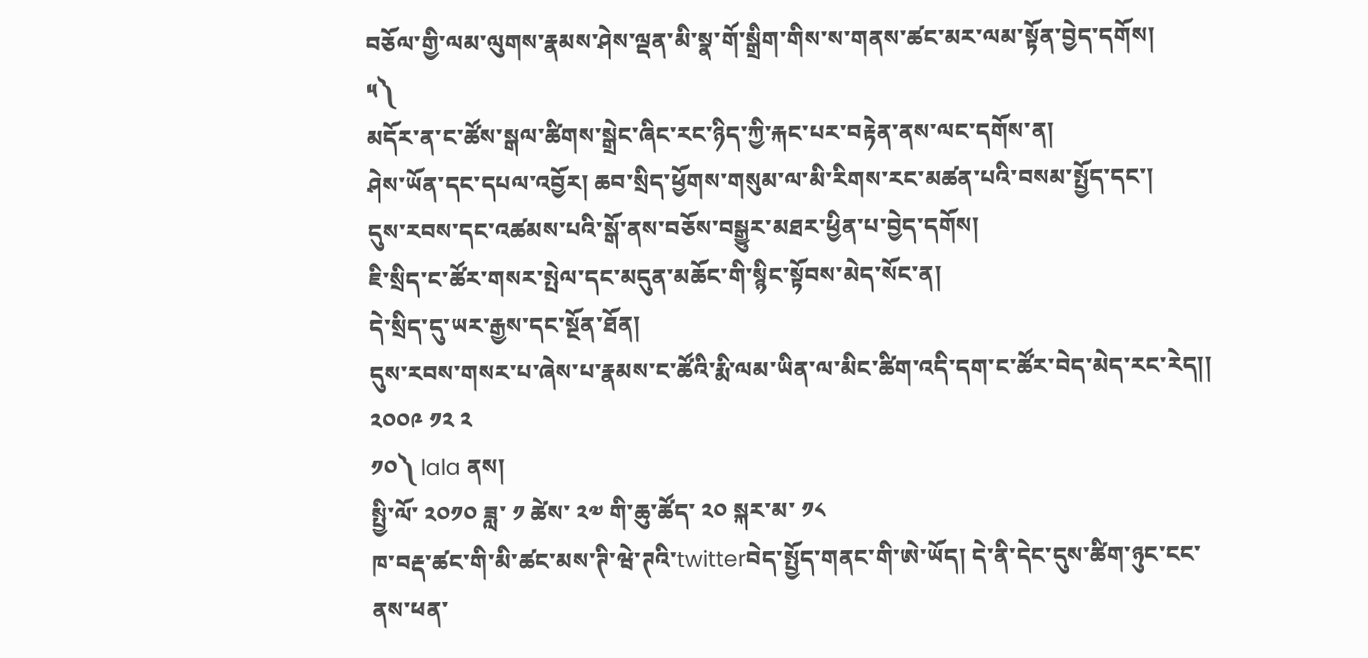བཅོལ་གྱི་ལམ་ལུགས་རྣམས་ཤེས་ལྡན་མི་སྣ་གོ་སྒྲིག་གིས་ས་གནས་ཚང་མར་ལམ་སྟོན་བྱེད་དགོས།
༥༽
མདོར་ན་ང་ཚོས་སྒལ་ཚིགས་སྒྲེང་ཞིང་རང་ཉིད་ཀྱི་རྐང་པར་བརྟེན་ནས་ལང་དགོས་ན།
ཤེས་ཡོན་དང་དཔལ་འབྱོར། ཆབ་སྲིད་ཕྱོགས་གསུམ་ལ་མི་རིགས་རང་མཚན་པའི་བསམ་སྤྱོད་དང་།
དུས་རབས་དང་འཚམས་པའི་སྒོ་ནས་བཅོས་བསྒྱུར་མཐར་ཕྱིན་པ་བྱེད་དགོས།
ཇི་སྲིད་ང་ཚོར་གསར་སྤེལ་དང་མདུན་མཆོང་གི་སྙིང་སྟོབས་མེད་སོང་ན།
དེ་སྲིད་དུ་ཡར་རྒྱས་དང་སྔོན་ཐོན།
དུས་རབས་གསར་པ་ཞེས་པ་རྣམས་ང་ཚོའི་རྨི་ལམ་ཡིན་ལ་མིང་ཚིག་འདི་དག་ང་ཚོར་བེད་མེད་རང་རེད།།
༢༠༠༩ ༡༢ ༢
༡༠༽ lala ནས།
སྤྱི་ལོ་ ༢༠༡༠ ཟླ་ ༡ ཚེས་ ༢༧ གི་ཆུ་ཚོད་ ༢༠ སྐར་མ་ ༡༨
ཁ་བརྡ་ཚང་གི་མི་ཚང་མས་ཊི་ཝེ་ཊའི་twitterབེད་སྤྱོད་གནང་གི་ཨེ་ཡོད། དེ་ནི་དེང་དུས་ཚིག་ཉུང་ངང་ནས་ཕན་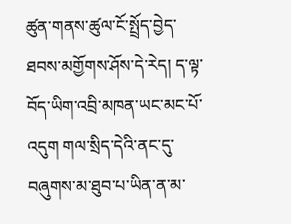ཚུན་གནས་ཚུལ་ངོ་སྤྲོད་བྱེད་ཐབས་མགྱོགས་ཤོས་དེ་རེད། ད་ལྟ་བོད་ཡིག་འབྲི་མཁན་ཡང་མང་པོ་འདུག གལ་སྲིད་དེའི་ནང་དུ་བཞུགས་མ་ཐུབ་པ་ཡིན་ན་མ་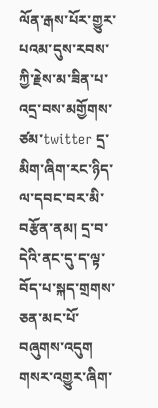ལོན་རྒས་པོར་གྱུར་པའམ་དུས་རབས་ཀྱི་རྗེས་མ་ཟིན་པ་འདྲ་བས་མགྱོགས་ཙམ་twitter དྲ་མིག་ཞིག་རང་ཉིད་ལ་དབང་བར་མི་བརྩོན་ནམ། དྲ་བ་དེའི་ནང་དུ་ད་ལྟ་བོད་པ་སྐད་གྲགས་ཅན་མང་པོ་བཞུགས་འདུག གསར་འགྱུར་ཞིག་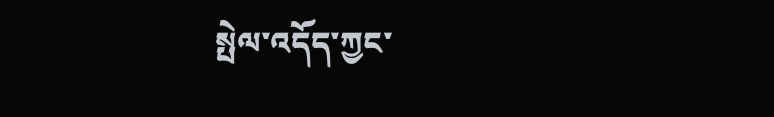སྤེལ་འདོད་ཀྱང་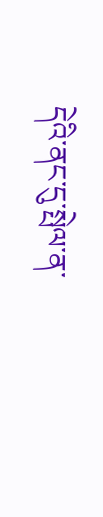དེའི་ནང་དུ་སྤེལ་ན་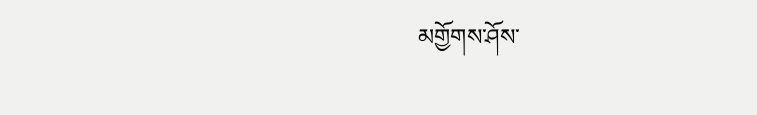མགྱོགས་ཤོས་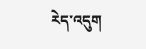རེད་འདུག